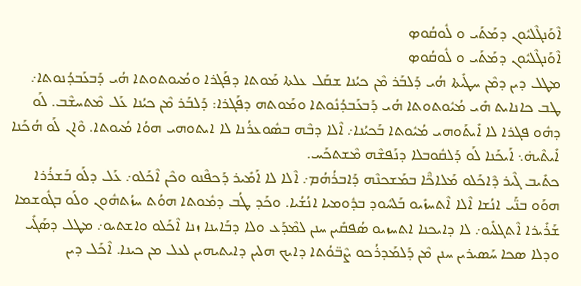ܐܶܘܰܢܓܶܠܝܽܘܢ ܕܡܰܬܰܝ ܘ ܠܽܘܩܳܘܤ
ܐܶܘܰܢܓܶܠܝܽܘܢ ܕܡܰܬܰܝ ܘ ܠܽܘܩܳܘܤ
ܡܛܠ ܕܝܢ ܕܡܶܢ ܚܛܺܝܬܐ ܗܳܝ ܕܰܠܒܰܪ ܡܶܢ ܟܝܳܢܐ ܫܩܰܠ ܥܠܬܐ ܡܰܘܬܐ ܕܦܰܓܪܐ ܘܡܳܝܘܬܘܬܐ ܗܳܝ ܕܰܒܥܰܒܕܳܢܘܬܐ܇ ܛܒ ܟܐܢܐܝܬ ܗܺܝ ܡܳܝܽܘܬܘܬܐ ܗܳܝ ܕܰܒܥܰܒܕܳܢܽܘܬܐ ܘܡܰܘܬܗ ܕܦܰܓܪܐ: ܕܰܠܒܰܪ ܡܶܢ ܟܝܳܢܐ ܥܰܠ ܡܶܬܚܫܶܒ. ܠܰܘ ܕܗܽܘ ܦܓܪܐ ܠܐ ܐܺܝܬܰܘܗܝ ܡܳܝܽܘܬܐ ܒܰܟܝܳܢܐ܇ ܐܶܠܐ ܕܒܶܗ ܒܣܽܘܥܪܳܢܐ ܠܐ ܐܝܬܘܗܝ ܗܘܳܐ ܡܳܝܘܬܐ. ܘܶܐܢ ܠܰܘ ܗܳܟܰܢܐ ܐܺܝܬܶܝܗ̇܆ ܐܰܝܟܰܢܐ ܠܰܘ ܕܰܠܩܽܘܒܠܐ ܕܢܰܦܫܶܗ ܡܶܫܬܟܰܚ.
ܟܬܺܝܒ ܓܶܝܪ ܕܶܐܟܰܠܘ ܡܰܠܐܟ̈ܶܐ ܒܡܰܫܟܢܶܗ ܕܰܐܒܪܳܗܳܡ܇ ܐܶܠܐ ܠܐ ܐܰܡܺܝܪ ܕܰܟܦܶܢܘ ܘܟܶܢ ܐܶܟܰܠܘ܇ ܥܰܠ ܕܠܰܘ ܒܰܫܪܳܪܐ ܗܘܰܘ ܒܢ̈ܰܝ ܐܢܳܫܐ ܐܶܠܐ ܐܶܬܚܙܺܝܘ ܒܰܠܚܽܘܕ ܒܕܽܘܡܝܐ ܐܢܳܫܳܝܐ. ܘܟܰܕ ܛܳܒ ܕܡܽܘܬܐ ܗܘܳܬ ܚܙܳܬܗܽܘܢ ܘܠܰܘ ܒܓܽܘܫܡܐ ܫܰܪܺܝܪܐ ܐܶܬܓܠܺܝܘ܇ ܠܐ ܕܐܝܟܢܐ ܐܬܚܙܝܘ ܣܳܦܩܺܝܢ ܚܢܢ ܠܡܶܕܰܥ ܘܠܐ ܕܒܰܐܝܢܐ ܙܢܐ ܐܶܟܰܠܘ ܘܐܫܬܝܘ܇ ܡܛܠ ܕܣܰܓܺܝ ܘܕܠܐ ܣܟܐ ܚܰܣܝܪܝܢ ܚܢܢ ܡܶܢ ܕܰܠܡܰܕܪܳܟܘ ܨܶܒ̈ܘܳܬܐ ܕܐܝܟ ܗܠܝܢ ܕܐܝܬܝܗܝܢ ܠܥܠ ܡܢ ܟܝܢܐ. ܐܶܟܰܠ ܕܝܢ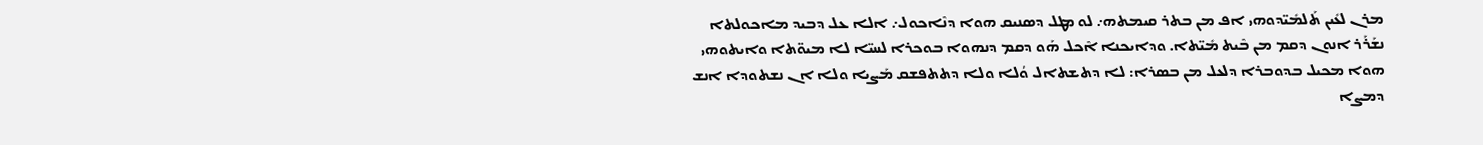ܡܪܢ ܠܥܺܝܢ ܬܰܠܡܺܝ̈ܕܘܗܝ ܐܦ ܡܢ ܒܬܪ ܩܝܡܬܗ܇ ܠܘ ܡܛܠ ܕܣܢܝܩ ܗܘܐ ܕܢܶܐܟܘܠ܇ ܐܠܐ ܥܠ ܕܒܝܕ ܡܐܟܘܠܬܐ ܢܫܰܪܰܪ ܐܢܘܢ ܕܩܡ ܡܢ ܒܶܝܬ ܡܺܝ̈ܬܐ. ܘܕܐܝܟܢܐ ܐܶܟܠ ܗܰܘ ܕܩܡ ܕܢܗܘܐ ܒܘܟܪܐ ܠܚܝ̈ܐ ܠܐ ܡܝܘ̈ܬܐ ܘܐܝܬܘܗܝ ܗܘܐ ܡܟܝܠ ܒܕܘܒܪܐ ܕܠܥܠ ܡܢ ܒܣܪܐ: ܠܐ ܕܬܫܬܐܠ ܘܳܠܐ ܘܠܐ ܕܬܬܦܫܩ ܡܰܨܝܐ ܘܠܐ ܐܢ ܢܫܬܘܕܐ ܐܢܫ ܕܡܨܐ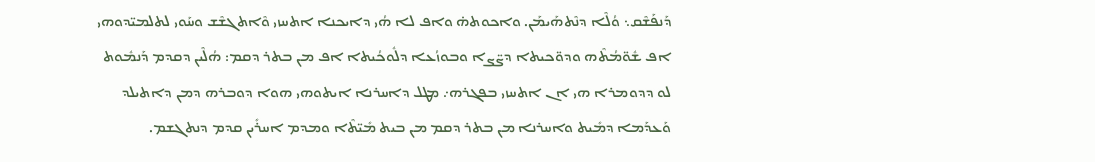ܕܰܢܦܰܫܶܩ܆ ܘܳܠܶܐ ܕܢܶܬܗܰܝܡܰܢ. ܘܐܟܘܬܗ̇ ܘܐܦ ܠܐ ܗܳܝ ܕܐܝܟܢܐ ܐܬܚܙܝ ܘܶܐܬܓܫܶܫ ܘܚܰܘܝ ܠܬܠܡܝ̈ܕܘܗܝ ܐܦ ܫܽܘ̈ܡܳܬܶܗ ܘܕܘ̈ܟܝܬܐ ܕܨ̈ܨܐ ܘܒܘܙܳܥܐ ܕܠܽܘܟܳܝܬܐ ܐܦ ܡܢ ܒܬܪ ܕܩܡ: ܗܳܠܶܝܢ ܕܩܕܡ ܕܰܢܡܽܘܬ ܠܘ ܕܕܘܡܪܐ ܗܝ ܐܢ ܐܬܚܙܝ ܒܦܓܪܗ܇ ܡܛܠ ܕܐܚܪܢܐ ܐܝܬܘܗܝ ܗܘܐ ܕܘܒܪܗ ܕܡܢ ܕܐܬܝܠܕ ܘܰܥܕܰܡܐ ܕܡܺܝܬ ܘܐܚܪܢܐ ܡܢ ܒܬܪ ܕܩܡ ܡܢ ܒܝܬ ܡܺܝ̈ܬܶܐ ܘܡܕܡ ܐܚܪܺܝܢ ܩܕܡ ܕܢܬܓܫܡ.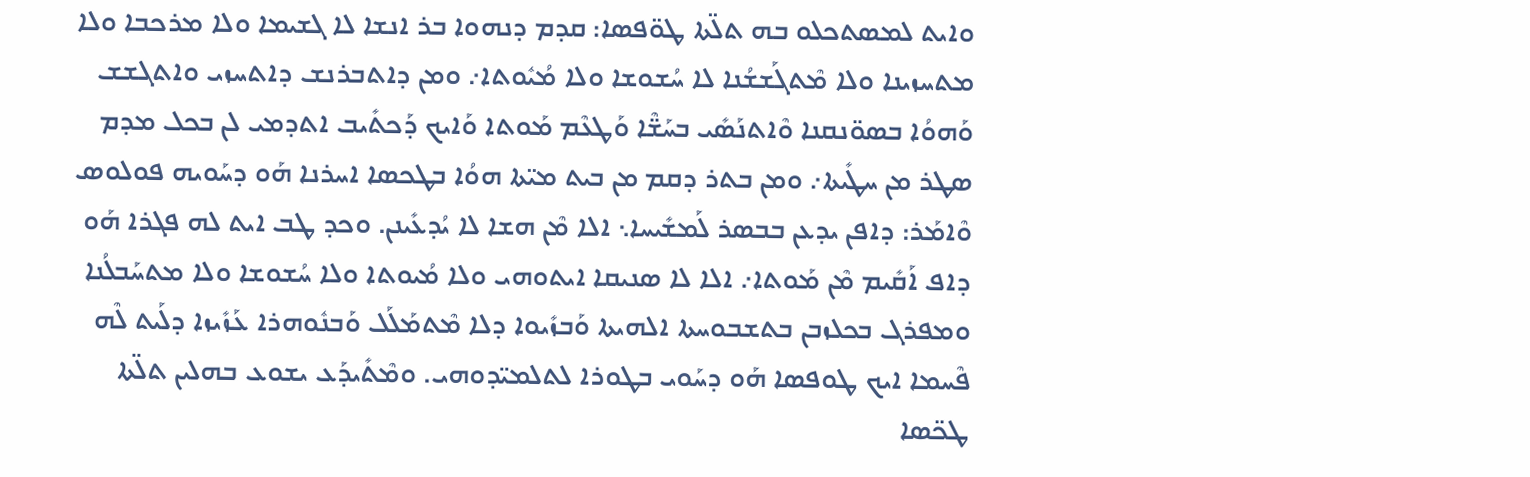ܘܐܝܬ ܠܡܣܬܟܠܘ ܒܗ ܬܠ̈ܬܐ ܛܘ̈ܦܣܐ: ܩܕܡ ܕܢܗܘܐ ܒܪ ܐܢܫܐ ܠܐ ܓܫܝܡܐ ܘܠܐ ܡܪܟܒܐ ܘܠܐ ܡܬܚܙܝܢܐ ܘܠܐ ܡܶܬܓܰܫܫܳܢܐ ܠܐ ܚܳܫܘܫܐ ܘܠܐ ܡܳܝܽܘܬܐ܇ ܘܡܢ ܕܐܬܒܪܢܫ ܕܐܬܚܙܝ ܘܐܬܓܫܫ ܘܰܗܘܳܐ ܒܣܘ̈ܢܩܢܐ ܘܶܐܬܢܰܣܺܝ ܒܚܰܫ̈ܶܐ ܘܰܛܥܶܡ ܡܰܘܬܐ ܘܰܐܝܟ ܕܰܟܬܺܝܒ ܐܬܕܡܝ ܠܢ ܒܟܠ ܡܕܡ ܣܛܪ ܡܢ ܚܛܺܝܬܐ܇ ܘܡܢ ܒܬܪ ܕܩܡ ܡܢ ܒܝܬ ܡܝ̈ܬܐ ܗܘܳܐ ܒܛܟܣܐ ܐܚܪܢܐ ܗܰܘ ܕܚܰܘܝܗ ܦܘܠܘܣ ܘܶܐܡܰܪ: ܕܐܦܢ ܝܕܥܢ ܒܒܣܪ ܠܰܡܫܺܝܚܐ܆ ܐܠܐ ܡܶܢ ܗܫܐ ܠܐ ܝܳܕܥܺܝܢܢ. ܘܟܕ ܛܒ ܐܝܬ ܠܗ ܦܓܪܐ ܗܰܘ ܕܐܦ ܐܰܩܺܝܡ ܡܶܢ ܡܰܘܬܐ܇ ܐܠܐ ܠܐ ܣܢܝܩܐ ܐܝܬܘܗܝ ܘܠܐ ܡܳܝܘܬܐ ܘܠܐ ܚܳܫܘܫܐ ܘܠܐ ܡܬܚܰܒܠܳܢܐ ܘܡܦܪܓ ܒܟܠܙܒܢ ܒܬܫܒܘܚܬܐ ܐܠܗܝܬܐ ܘܰܒܙܺܝܘܐ ܕܠܐ ܡܶܬܡܰܠܰܠ ܘܰܒܢܽܘܗܪܐ ܥܰܙܺܝܙܐ ܕܠܰܝܬ ܠܶܗ ܦܶܚܡܐ ܐܝܟ ܛܘܦܣܐ ܗܰܘ ܕܚܰܘܝ ܒܛܘܪܐ ܠܬܠܡܝ̈ܕܘܗܝ. ܘܡܶܬܺܝܕܰܥ ܝܫܘܥ ܒܗܠܝܢ ܬܠ̈ܬܐ ܛܟ̈ܣܐ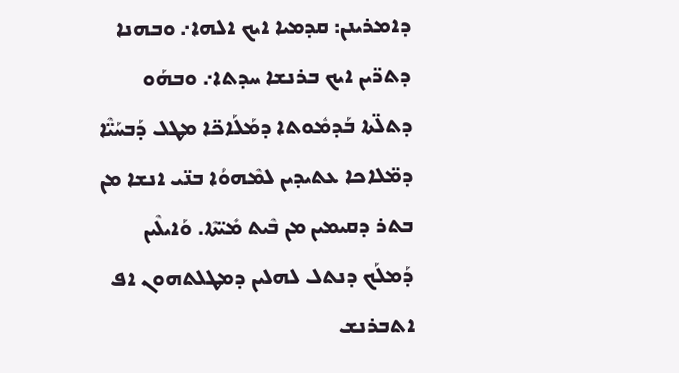ܕܐܡܪܝܢܢ: ܩܕܡܝܐ ܐܝܟ ܐܠܗܐ܇ ܘܒܗܢܐ ܕܬܖ̈ܝܢ ܐܝܟ ܒܪܢܫܐ ܚܕܬܐ܇ ܘܒܗܰܘ ܕܬܠ̈ܬܐ ܒܰܕܡܽܘܬܐ ܕܡܰܠܰܐܟ̈ܐ ܡܛܠ ܕܰܒܚܰܝ̈ܶܐ ܕܡ̈ܠܐܟܐ ܥܬܝܕܝܢ ܠܡܶܗܘܳܐ ܒܢ̈ܝ ܐܢܫܐ ܡܢ ܒܬܪ ܕܩܝܡܝܢ ܡܢ ܒܶܝܬ ܡܺܝ̈ܬܶܐ. ܘܰܐܝܠܶܝܢ ܕܰܡܠܰܟ ܕܢܬܠ ܠܗܠܝܢ ܕܡܛܠܬܗܘܢ ܐܦ ܐܬܒܪܢܫ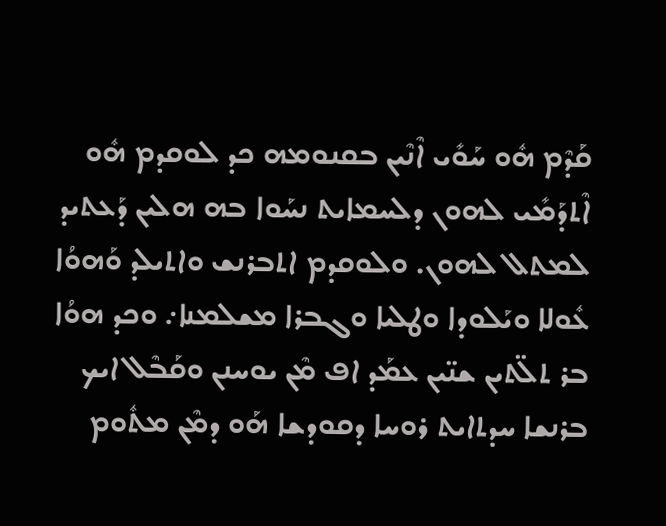ܩܰܕܶܡ ܗܽܘ ܚܰܘܺܝ ܐܶܢܶܝܢ ܒܩܢܘܡܗ ܟܕ ܠܘܩܕܡ ܗܽܘ ܐܶܬܕܰܡܺܝ ܠܗܘܢ ܕܠܚܡܐܝܬ ܢܚܰܘܐ ܒܗ ܗܠܝܢ ܕܰܥܬܝܕ ܠܡܬܠ ܠܗܘܢ. ܘܠܘܩܕܡ ܐܬܒܪܢܫ ܘܐܬܝܠܕ ܘܰܗܘܳܐ ܥܽܘܠܐ ܘܝܰܠܘܕܐ ܘܛܠܝܐ ܘܓܒܪܐ ܡܫܠܡܢܐ܇ ܘܟܕ ܗܘܳܐ ܒܪ ܬܠ̈ܬܝܢ ܫܢ̈ܝܢ ܥܡܰܕ ܐܦ ܡܶܢ ܝܘܚܢܢ ܘܩܰܒܶܠ ܐܝܟ ܒܪܢܫܐ ܚܕܬܐܝܬ ܪܘܚܐ ܕܩܘܕܫܐ ܗܰܘ ܕܡܶܢ ܡܬܽܘܡ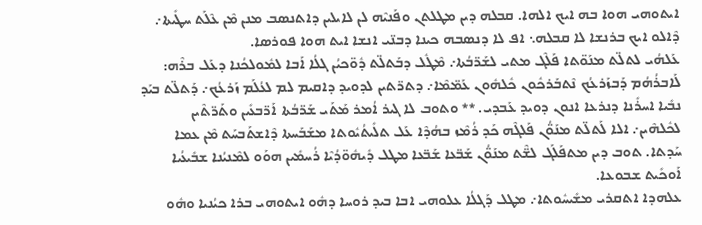ܐܝܬܘܗܝ ܗܘܐ ܒܗ ܐܝܟ ܐܠܗܐ. ܩܒܠܗ ܕܝܢ ܡܛܠܬܢ ܘܦܰܢܝܶܗ ܠܢ ܠܐܝܠܝܢ ܕܐܬܢܣܒ ܡܢܢ ܡܶܢ ܥܶܠܰܬ ܚܛܺܝܬܐ܇ ܕܶܐܠܘ ܐܝܟ ܒܪܢܫܐ ܠܐ ܩܒܠܗ܆ ܐܦ ܠܐ ܕܢܣܒܗ ܟܝܢܐ ܕܒܢ̈ܝ ܐܢܫܐ ܐܝܬ ܗܘܐ ܦܘܪܣܐ.
ܥܰܠܗܳܝ ܠܬܠ̈ܬ ܡܢܰܘ̈ܬܐ ܦܰܠܶܓ ܡܬܝ ܠܫܰܖ̈ܒܳܬܐ܇ ܡܶܛܽܠ ܕܒܰܬܠ̈ܬ ܕܽܘ̈ܟܝܳܢ ܓܠܳܐ ܐܰܒܐ ܠܡܽܘܠܟܳܢܐ ܕܥܰܠ ܒܪܶܗ: ܠܰܐܒܪܳܗܳܡ ܕܰܒܙܰܪܥܳܟ ܢܶܬܒܰܪܟܽܘܢ ܟܽܠܗܽܘܢ ܥܰܡ̈ܡܶܐ܇ ܕܬܖ̈ܬܝܢ ܠܕܘܝܕ ܕܐܩܝܡ ܠܡ ܠܥܳܠܰܡ ܙܰܪܥܳܟ܇ ܕܰܬܠ̈ܬ ܒܝܰܕ ܢܒܺܝܐ ܐܚܪܺܢܐ ܕܢܪܥܐ ܐܢܘܢ ܕܘܝܕ ܥܰܒܕܝ. ** ܘܬܘܒ ܠܐ ܓܝܪ ܐܳܡܪ ܡܰܬܰܝ ܫܰܖ̈ܒܳܬܐ ܐܰܖ̈ܒܥܺܝܢ ܘܬܰܖ̈ܬܶܝܢ ܠܟܽܠܗܶܝܢ܇ ܐܠܐ ܠܰܬܠ̈ܬ ܡܢܰܘ̈ܳܢ ܦܰܠܓܶܗ ܟܰܕ ܪܳܡܶܙ ܒܗܳܕܶܐ ܥܰܠ ܬܠܺܝܬܳܝܽܘܬܐ ܡܫܰܒܰܚܬܐ ܕܶܐܫܬܰܒܚܰܬ ܡܶܢ ܥܡܐ ܚܰܕܬܐ. ܬܘܒ ܕܝܢ ܡܬܦܰܠܰܓ ܠܫ̈ܶܬ ܡܢܰܘ̈ܳܢ ܫܰܒ̈ܥܐ ܫܰܒ̈ܥܐ ܡܛܠ ܕܺܝܗܽܘ̈ܕܳܝܶܐ ܪܳܚܡܺܝܢ ܗܘܰܘ ܠܡܶܢܝܳܢܐ ܫܒܺܝܥܳܝܐ ܐܰܘܟܺܝܬ ܫܒܘܥܐ.
ܥܠܗܕܐ ܐܬܩܪܝ ܡܫܺܝܚܽܘܬܐ܇ ܡܛܠ ܕܰܓܠܳܐ ܥܠܘܗܝ ܐܒܐ ܒܝܕ ܪܘܚܐ ܕܗܽܘ ܐܝܬܘܗܝ ܒܪܐ ܟܝܳܢܝܐ ܘܗܽܘ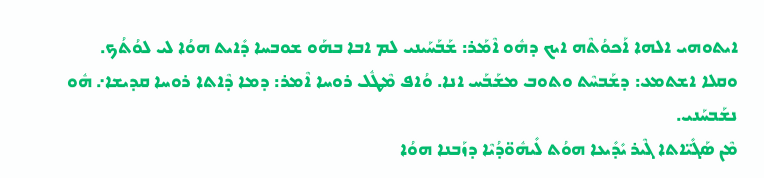ܐܝܬܘܗܝ ܐܠܗܐ ܐܰܟܘܳܬܶܗ ܐܝܟ ܕܗܽܘ ܐܶܡܰܪ: ܫܰܒܰܚܰܝܢܝ ܠܡ ܐܒܐ ܒܗܰܘ ܫܘܒܚܐ ܕܺܐܝܬ ܗܘܳܐ ܠܝ ܠܘܳܬܳܟ. ܘܩܠܐ ܐܫܬܡܥ: ܕܫܰܒܚܶܬ ܘܬܘܒ ܡܫܰܒܰܚ ܐܢܐ. ܘܳܐܦ ܡܶܛܽܠ ܪܘܚܐ ܐܶܡܪ: ܕܡܐ ܕܶܐܬܐ ܪܘܚܐ ܩܕܝܫܐ܇ ܗܽܘ ܢܫܰܒܚܰܢܝ.
ܡܶܢ ܣܰܓܺܝ̈ܐܬܐ ܓܶܝܪ ܝܺܕܺܝܥܐ ܗܘܳܬ ܠܺܝܗܽܘ̈ܕܳܝܶܐ ܕܙܰܒܢܐ ܗܘܳܐ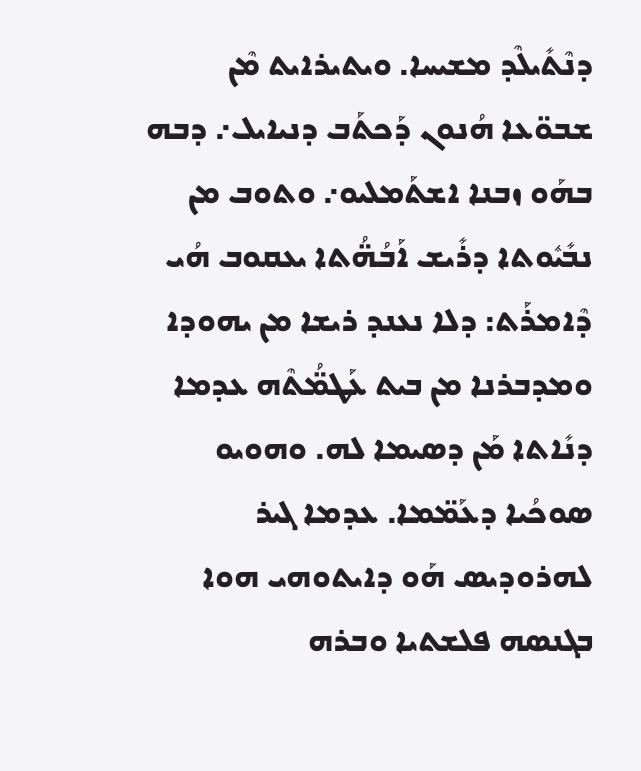ܕܢܶܬܺܝܠܶܕ ܡܫܝܚܐ. ܘܝܬܝܪܐܝܬ ܡܶܢ ܫܒܘ̈ܥܐ ܗܳܢܘܢ ܕܰܟܬܰܒ ܕܢܝܐܝܠ܇ ܕܒܗ ܒܗܰܘ ܙܒܢܐ ܐܫܬܰܡܠܝܘ܇ ܘܬܘܒ ܡܢ ܢܒܺܝܽܘܬܐ ܕܪܺܝܫ ܐܰܒܳܗ̈ܳܬܐ ܝܥܩܘܒ ܗܳܝ ܕܶܐܡܪܰܬ: ܕܠܐ ܢܥܢܕ ܪܝܫܐ ܡܢ ܝܗܘܕܐ ܘܡܕܒܪܢܐ ܡܢ ܒܝܬ ܥܰܛܡ̈ܳܬܶܗ ܥܕܡܐ ܕܢܺܐܬܐ ܡܰܢ ܕܣܝܡܐ ܠܗ. ܘܗܘܝܘ ܣܘܟܳܝܐ ܕܥܰܡ̈ܡܐ. ܥܕܡܐ ܓܝܪ ܠܗܪܘܕܝܣ ܗܰܘ ܕܐܝܬܘܗܝ ܗܘܐ ܒܓܢܣܗ ܦܠܫܬܝܐ ܘܒܪܗ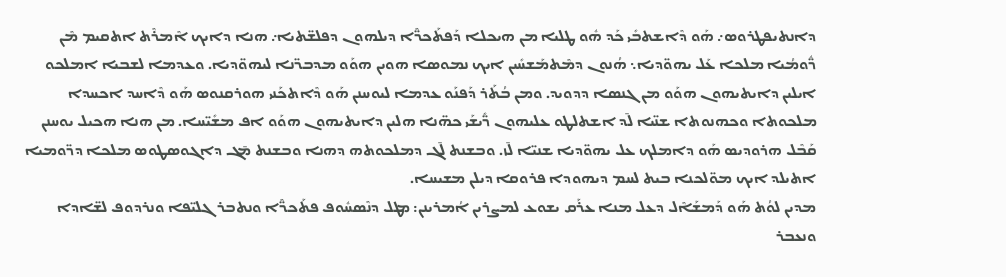ܕܐܢܬܝܦܛܪܘܣ܇ ܗܰܘ ܕܶܐܫܬܒܺܝ ܟܰܕ ܗܽܘ ܛܠܝܐ ܡܢ ܗܝܟܠܐ ܕܰܦܬܰܟܖ̈ܶܐ ܕܝܠܗܘܢ ܕܦܠܫ̈ܬܝܐ܇ ܗܢܐ ܕܐܝܟ ܐܶܡܪܶܬ ܐܬܩܝܡ ܡܶܢ ܖ̈ܽܘܡܳܝܐ ܡܠܟܐ ܥܰܠ ܝܗܘ̈ܕܝܐ܆ ܗܳܢܘܢ ܕܡܶܬܡܰܫܚܺܝܢ ܐܝܟ ܢܡܘܣܐ ܗܘܝܢ ܗܘܰܘ ܡܕܒܖ̈ܢܐ ܠܝܗܘ̈ܕܝܐ. ܘܥܕܡܐ ܠܫܒܝܐ ܐܡܠܟܘ ܐܝܠܝܢ ܕܐܝܬܝܗܘܢ ܗܘܰܘ ܡܢ ܓܢܣܐ ܕܕܘܝܕ. ܘܡܢ ܒܳܬܰܪ ܕܰܦܢܰܘ ܥܕܡܐ ܠܝܘܚܢܢ ܗܰܘ ܕܶܐܬܟܰܢܝ ܗܘܪܩܢܘܣ ܗܰܘ ܕܶܐܚܕ ܐܟܚܕܐ ܡܠܟܘܬܐ ܘܟܗܢܘܬܐ ܫܢ̈ܝܐ ܠ̄ܕ ܐܫܬܠܛܘ ܥܠܝܗܘܢ ܖ̈ܺܝܫܰܝ ܟܗ̈ܢܐ ܗܠܝܢ ܕܐܝܬܝܗܘܢ ܗܘܰܘ ܐܦ ܡܫܺܝ̈ܚܐ. ܡܢ ܗܢܐ ܗܟܝܠ ܝܘܚܢܢ ܩܰܒܶܠ ܗܪܘܕܝܣ ܗܰܘ ܕܐܡܠܟ ܥܠ ܝܗܘ̈ܕܝܐ ܫܢܝ̈ܐ ܠ̄ܙ. ܘܒܫܢܬ ܠ̄ܓ ܕܡܠܟܘܬܗ ܕܗܢܐ ܘܒܫܢܬ ܡ̄ܓ ܕܐܓܘܣܛܘܣ ܡܠܟܐ ܕܖ̈ܘܡܝܐ ܐܬܝܠܕ ܐܝܟ ܡܘ̈ܠܟܢܐ ܒܝܬ ܠܚܡ ܕܝܗܘܕܐ ܦܪܘܩܐ ܕܝܠܢ ܡܫܝܚܐ.
ܡܕܝܢ ܠܘܳܬ ܗܰܘ ܕܰܡܫܰܐܶܠ ܕܥܠ ܡܢܐ ܥܪܰܩ ܝܫܘܥ ܠܡܨܪܝܢ ܐܳܡܪܝܢܢ: ܡܛܠ ܕܢܶܣܚܽܘܦ ܦܬܰܟܖ̈ܶܐ ܘܢܬܒܪ ܓܠܝ̈ܦܐ ܘܢܪܕܘܦ ܠܫ̈ܐܕܐ ܘܢܥܒܪ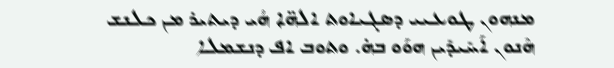ܡܢܗܘܢ ܛܘܥܝܝ ܕܣܓܝܐܘܬ ܐܠܗ̈ܐ ܗܳܝ ܕܝܬܝܪ ܡܢ ܟܠܢܫ ܗܶܢܘܢ ܐܰܚܺܝܕܺܝܢ ܗܘܰܘ ܒܗ̇. ܘܬܘܒ ܐܦ ܕܢܫܡܠܐ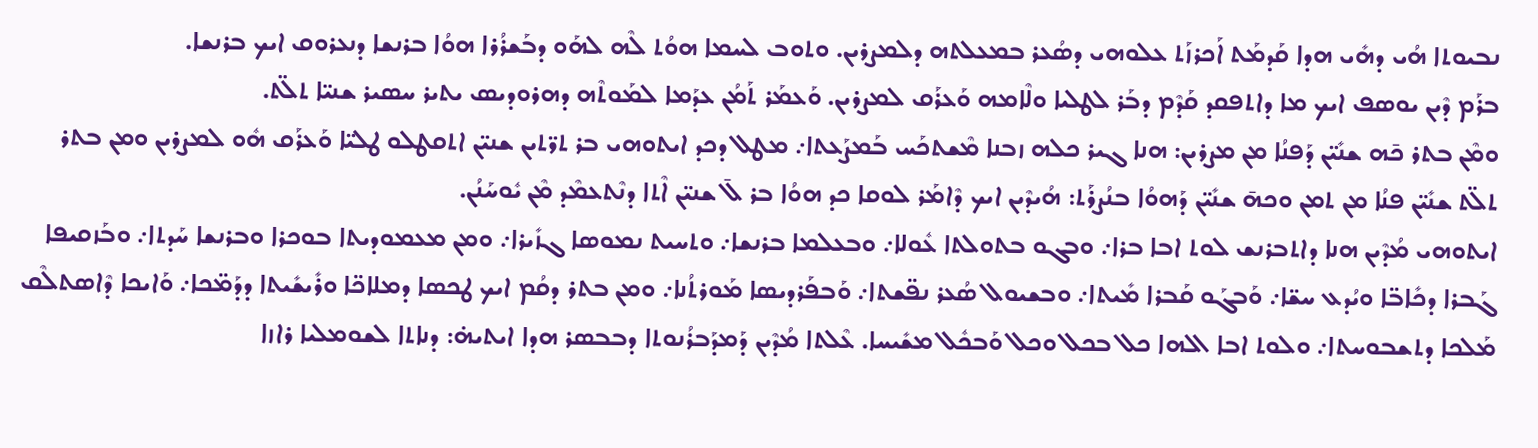ܢܒܝܘܬܐ ܗܳܝ ܕܗܺܝ ܗܕܐ ܩܰܕܡܰܬ ܐܰܟܪܙܰܬ ܥܠܘܗܝ ܕܣܳܥܪ ܒܡܥܠܬܗ ܕܠܡܨܪܝܢ. ܘܬܘܒ ܠܚܡܐ ܗܘܳܬ ܠܶܗ ܠܗܰܘ ܕܒܰܫܪܳܪܐ ܗܘܳܐ ܒܪܢܫܐ ܕܢܥܪܘܩ ܐܝܟ ܒܪܢܫܐ.
ܒܪܰܡ ܕܶܝܢ ܝܘܣܦ ܐܝܟ ܡܐ ܕܐܬܦܩܕ ܩܰܕܶܡ ܕܒܰܪ ܠܛܠܝܐ ܘܠܶܐܡܗ ܘܰܥܪܰܩ ܠܡܨܪܝܢ. ܘܰܥܡܰܪ ܬܰܡܳܢ ܥܕܰܡܐ ܠܡܰܘܬܶܗ ܕܗܪܘܕܝܣ ܝܬܝܪ ܚܣܝܪ ܫܢܝ̈ܐ ܬܠ̈ܬ.
ܘܡܶܢ ܒܬܪ ܟ̄ܗ ܫܢܺܝ̈ܢ ܕܰܦܢܳܐ ܡܢ ܡܨܪܝܢ: ܗܢܐ ܓܝܪ ܟܠܗ ܙܒܢܐ ܡܶܫܬܟܰܚ ܒܰܡܨܰܥܬܐ܇ ܡܛܠ ܕܟܕ ܐܝܬܘܗܝ ܒܪ ܬܖ̈ܬܝܢ ܫܢܝ̈ܢ ܐܬܩܛܠܘ ܛܠܝ̈ܐ ܘܰܥܪܰܩ ܗܽܘ ܠܡܨܪܝܢ ܘܡܢ ܒܬܪ ܬܠ̈ܬ ܫܢܺܝ̈ܢ ܦܢܳܐ ܡܢ ܬܡܢ ܘܟܗ̄ ܫܢܺܝ̈ܢ ܕܰܗܘܳܐ ܒܢܳܨܪܰܬ: ܗܳܝܕܶܝܢ ܐܝܟ ܕܶܐܡܰܪ ܠܘܩܐ ܟܕ ܗܘܳܐ ܒܪ ܠ̄ ܫܢܝ̈ܢ ܐܶܬܐ ܕܢܶܬܥܡܶܕ ܡܶܢ ܝܽܘܚܰܢܳܢ.
ܐܝܬܘܗܝ ܡܳܕܶܝܢ ܗܢܐ ܕܐܬܒܪܢܫ ܠܘܬ ܐܒܐ ܒܪܐ܇ ܘܒܓܘ ܒܬܘܠܬܐ ܥܽܘܠܐ܇ ܘܒܥܠܡܐ ܒܪܢܫܐ܇ ܘܬܚܝܬ ܢܡܘܣܐ ܓܙܺܝܪܐ܇ ܘܡܢ ܡܥܡܘܕܝܬܐ ܒܘܟܪܐ ܘܒܪܢܫܐ ܚܰܕܬܐ܇ ܘܒܰܙܩܝܦܐ ܓܰܒܪܐ ܕܟܺܐܒ̈ܐ ܘܝܳܕܥ ܚܫ̈ܐ܇ ܘܰܒܓܰܘ ܩܰܒܪܐ ܡܺܝܬܐ܇ ܘܒܫܝܘܠ ܣܳܥܪ ܢܦ̈ܫܬܐ܇ ܘܰܒܦܰܪܕܝܣܐ ܡܰܘܪܬܳܢܐ܇ ܘܡܢ ܒܬܪ ܕܩܳܡ ܐܝܟ ܛܟܣܐ ܕܡܠܐܟ̈ܐ ܘܪܺܝܫܺܝܬܐ ܕܕܰܡ̈ܟܐ܇ ܘܰܐܝܟܐ ܕܶܐܣܬܠܶܩ ܡܰܠܟܐ ܕܬܫܒܘܚܬܐ܇ ܘܠܘܬ ܐܒܐ ܐܠܗܐ ܟܠ ܒܟܠ ܘܟܠ ܘܰܒܟܽܠ ܡܫܺܝܚܐ. ܥܶܠܬܐ ܡܳܕܶܝܢ ܕܰܡܕܰܒܪܳܢܘܬܐ ܕܒܒܣܪ ܗܕܐ ܐܝܬܝܗ̇: ܕܢܐܬܐ ܠܫܘܡܠܝܐ ܪܐܙܐ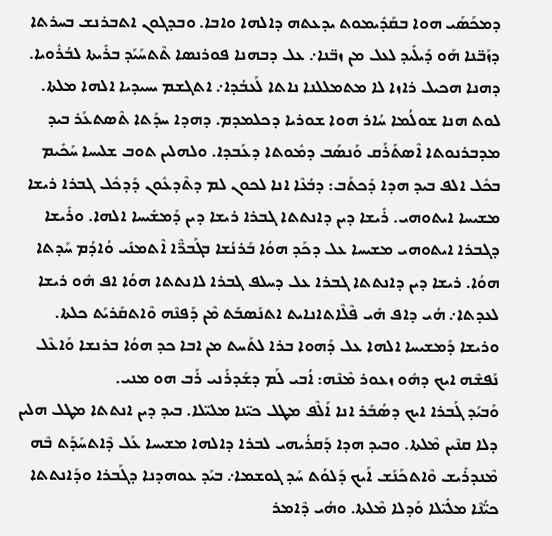ܕܡܟܰܣܰܝ ܗܘܐ ܒܩܰܕܺܝܡܘܬ ܝܕܥܬܗ ܕܐܠܗܐ ܘܐܒܐ. ܘܒܕܓܘܢ ܐܬܒܪܢܫ ܒܚܪܬܐ ܕܙܰܒ̈ܢܐ ܗܰܘ ܕܺܝܠܺܝܕ ܠܥܠ ܡܢ ܙܒ̈ܢܐ܇ ܥܠ ܕܒܗܢܐ ܦܘܪܢܣܐ ܬܶܬܚܰܝܰܕ ܒܪܺܝܬܐ ܠܒܳܪܽܘܝܐ.
ܕܗܢܐ ܗܟܝܠ ܪܐܙܐ ܠܐ ܡܬܡܠܠܢܐ ܢܐܬܐ ܠܰܥܒܳܕܐ܇ ܐܬܓܫܡ ܝܚܝܕܝܐ ܐܠܗܐ ܡܠܬܐ. ܠܘܬ ܗܢܐ ܫܘܠܳܡܐ ܚܳܐܪ ܗܘܐ ܫܘܪܝܐ ܕܟܠܡܕܡ. ܕܗܕܐ ܚܕܰܬܐ ܬܶܣܬܥܰܪ ܒܝܕ ܡܕܒܪܢܘܬܐ ܐܶܣܬܰܪܰܩ ܘܰܢܣܰܒ ܕܡܽܘܬܐ ܕܥܰܒܕܐ. ܘܠܗܠܝܢ ܬܘܒ ܫܠܝܚܐ ܚܰܟܺܝܡ ܒܟܽܠ ܐܠܦ ܒܝܕ ܗܕܐ ܕܰܟܬܰܒ: ܕܒܳܥܶܐ ܐܢܐ ܠܟܘܢ ܠܡ ܕܬܶܕܥܽܘܢ ܕܰܕܟܽܠ ܓܒܪܐ ܪܝܫܐ ܡܫܝܚܐ ܐܝܬܘܗܝ. ܪܺܝܫܐ ܕܝܢ ܕܐܢܬܬܐ ܓܒܪܐ ܪܝܫܐ ܕܝܢ ܕܰܡܫܺܝܚܐ ܐܠܗܐ. ܘܪܺܝܫܐ ܕܓܒܪܐ ܐܝܬܘܗܝ ܡܫܝܚܐ ܥܠ ܕܟܰܕ ܗܘܳܐ ܒܰܪܢܳܫܐ ܒܓܰܒܖ̈ܶܐ ܐܶܬܡܢܺܝ ܘܳܐܕܳܡ ܚܰܕܬܐ ܗܘܳܐ. ܪܝܫܐ ܕܝܢ ܕܐܢܬܬܐ ܓܒܪܐ ܥܠ ܕܚܠܦ ܓܒܪܐ ܠܐܢܬܬܐ ܗܘܳܐ ܐܦ ܗܽܘ ܪܝܫܐ ܠܥܕܬܐ܇ ܗܳܝ ܕܐܦ ܗܺܝ ܦܶܠܶܐܬܐܢܐܝܬ ܐܬܢܰܣܒܰܬ ܡܶܢ ܕܰܦܢܶܗ ܘܶܐܬܩܰܪܝܰܬ ܟܠܬܐ. ܘܪܝܫܐ ܕܰܡܫܝܚܐ ܐܠܗܐ ܥܠ ܕܰܗܘܐ ܒܪܐ ܠܬܰܚܬ ܡܢ ܐܒܐ ܟܕ ܗܘܳܐ ܒܪܢܫܐ ܘܰܐܥܶܠ ܢܰܦܫܶܗ ܐܝܟ ܕܗܽܘ ܙܥܘܪ ܡܶܢܶܗ: ܐܳܒܝ ܠܰܡ ܕܫܰܕܪܰܢܝ ܪܰܒ ܗܘ ܡܢܝ.
ܘܰܒܝܰܕ ܓܰܒܪܐ ܐܝܟ ܕܣܳܒܰܪ ܐܢܐ ܐܰܠܶܦ ܡܛܠ ܟܝ̈ܢܐ ܡܠܝ̈ܠܐ. ܒܝܕ ܕܝܢ ܐܢܬܬܐ ܡܛܠ ܗܠܝܢ ܕܠܐ ܩܢܶܝܢ ܡܶܠܬܐ. ܘܒܝܕ ܗܕܐ ܕܰܩܪܳܝܗܝ ܠܒܪܐ ܕܐܠܗܐ ܡܫܝܚܐ ܥܰܠ ܕܶܐܬܚܰܕܰܬ ܒܶܗ ܡܶܢܕܪܺܝܫ ܘܶܐܬܟܰܢܰܫ ܐܰܝܟ ܕܰܠܘܳܬ ܚܰܕ ܓܘܫܡܐ܇ ܒܝܰܕ ܥܘܗܕܢܐ ܕܓܰܒܪܐ ܘܕܰܐܢܬܬܐ ܟܝ̈ܳܢܶܐ ܡܠܺܝ̈ܠܐ ܘܰܕܠܐ ܡܶܠܬܐ. ܘܗܳܝ ܕܶܐܡܪ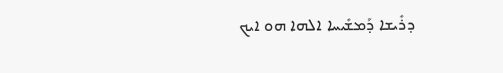ܕܪܺܝܫܐ ܕܰܡܫܺܝܚܐ ܐܠܗܐ ܗܘ ܐܝܟ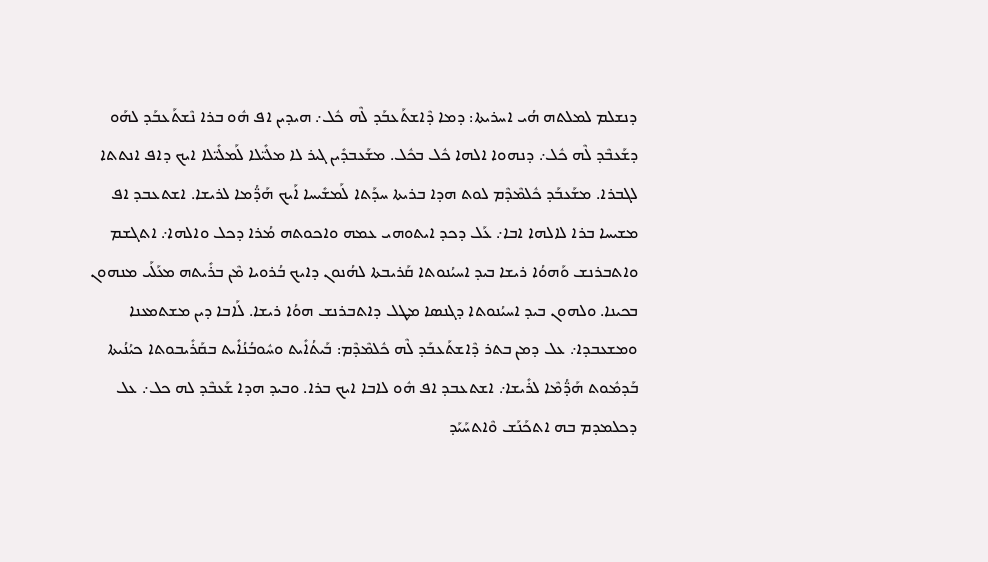ܕܢܫܠܡ ܠܡܠܬܗ ܗܳܝ ܐܚܪܝܬܐ: ܕܡܐ ܕܶܐܫܬܰܥܒܰܕ ܠܶܗ ܟܽܠ܇ ܗܝܕܝܢ ܐܦ ܗܽܘ ܒܪܐ ܢܶܫܬܰܥܒܰܕ ܠܗܰܘ ܕܫܰܥܒܶܕ ܠܶܗ ܟܽܠ܇ ܕܢܗܘܐ ܐܠܗܐ ܟܽܠ ܒܟܽܠ. ܡܫܰܥܒܕܺܝܢ ܓܝܪ ܠܐ ܡܠܺܝ̈ܠܐ ܠܰܡܠܺܝ̈ܠܐ ܐܝܟ ܕܐܦ ܐܢܬܬܐ ܠܓܒܪܐ. ܡܫܰܥܒܰܕ ܟܽܠܡܶܕܶܡ ܠܘܬ ܗܕܐ ܒܪܝܬܐ ܚܕܰܬܐ ܠܰܡܫܺܝܚܐ ܐܰܝܟ ܗܰܕ̈ܳܡܐ ܠܪܝܫܐ. ܐܫܬܥܒܕ ܐܦ ܡܫܝܚܐ ܒܪܐ ܠܐܠܗܐ ܐܒܐ܇ ܥܰܠ ܕܟܕ ܐܝܬܘܗܝ ܥܡܗ ܘܐܟܘܬܗ ܡܳܪܐ ܕܟܠ ܘܐܠܗܐ܇ ܐܬܓܫܡ ܘܐܬܒܪܢܫ ܘܰܗܘܳܐ ܪܝܫܐ ܒܝܕ ܐܚܝܳܢܘܬܐ ܩܰܪܝܒܬܐ ܠܗܳܢܘܢ ܕܐܝܟ ܒܳܪܘܝܐ ܡܶܢ ܒܪܺܝܬܗ ܡܥܰܠܰܝ ܡܢܗܘܢ ܒܟܝܢܐ. ܘܠܗܘܢ ܒܝܕ ܐܚܝܳܢܘܬܐ ܕܓܢܣܐ ܡܛܠ ܕܐܬܒܪܢܫ ܗܘܳܐ ܪܝܫܐ. ܠܰܐܒܐ ܕܝܢ ܡܫܬܡܥܢܐ ܘܡܫܥܒܕܐ܇ ܥܠ ܕܡܢ ܒܬܪ ܕܶܐܫܬܰܥܒܰܕ ܠܶܗ ܟܽܠܡܶܕܶܡ: ܒܰܝܬܳܐܺܝܬ ܘܚܽܘܒܳܢܳܐܺܝܬ ܒܩܰܪܺܝܒܘܬܐ ܟܝܳܢܳܝܬܐ ܒܰܕܡܽܘܬ ܗܰܕ̈ܳܡܶܐ ܠܪܺܝܫܐ܇ ܐܫܬܥܒܕ ܐܦ ܗܽܘ ܠܐܒܐ ܐܝܟ ܒܪܐ. ܘܒܝܕ ܗܕܐ ܫܰܥܒܶܕ ܠܗ ܟܠ܇ ܥܠ ܕܟܠܡܕܡ ܒܗ ܐܬܟܰܢܰܫ ܘܶܐܬܚܰܝܰܕ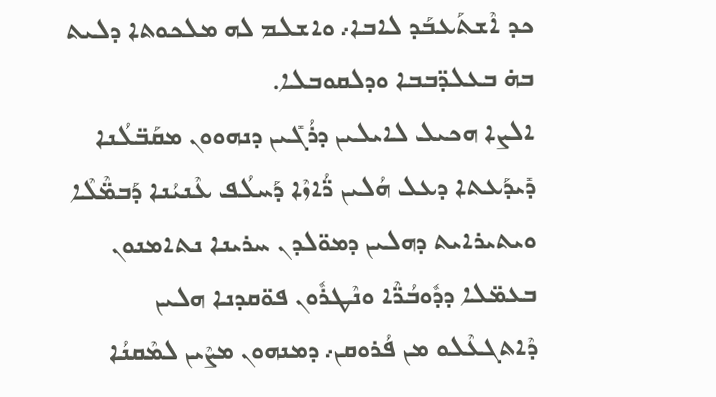ܟܕ ܐܶܫܬܰܥܒܰܕ ܠܐܒܐ܇ ܘܐܫܠܡ ܠܗ ܡܠܟܘܬܐ ܕܠܝܬ ܒܗ̇ ܒܥܠܕ̈ܒܒܐ ܘܕܠܩܘܒܠܐ.
ܐܠܨܐ ܗܟܝܠ ܠܐܝܠܝܢ ܕܪܳܓܺܝܢ ܕܢܗܘܘܢ ܡܩܰܒ̈ܠܳܢܐ ܕܺܝܕܰܥܬܐ ܕܥܠ ܗܳܠܝܢ ܖ̈ܳܐܙܶܐ ܕܰܚܠܳܦ ܥܶܢܝܳܢܐ ܕܰܒܡ̈ܶܠܶܐ ܘܝܬܝܪܐܝܬ ܕܗܠܝܢ ܕܡܘ̈ܠܕܢ ܚܪܝܢܐ ܢܬܐܡܢܘܢ ܒܥܡ̈ܠܐ ܕܕܽܘܒܳܖ̈ܶܐ ܘܢܶܛܪܽܘܢ ܦܘ̈ܩܕܢܐ ܗܠܝܢ ܕܶܐܬܓܥܶܠܘ ܡܢ ܦܳܪܘܩܢ܇ ܕܡܢܗܘܢ ܡܨܶܝܢ ܠܡܶܩܢܳܐ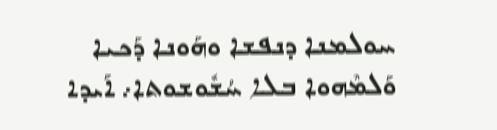ܚܘܠܡܢܐ ܕܢܦܫܐ ܘܗܰܘܢܐ ܕܰܟܝܐ ܘܰܠܡܶܗܘܐ ܒܠܐ ܚܳܫܽܘܫܘܬܐ܇ ܐܰܝܕܐ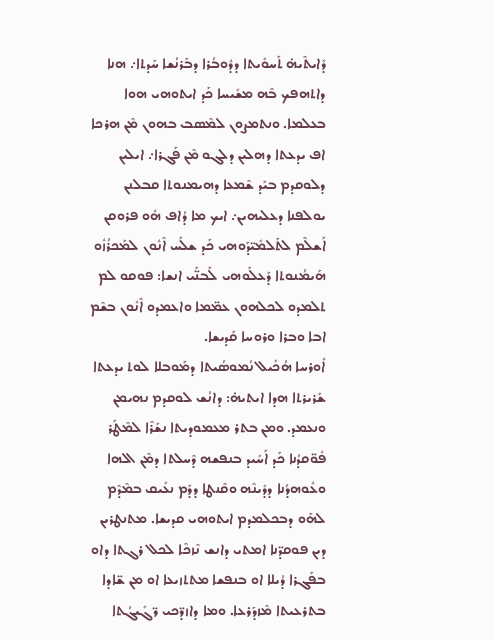ܕܺܐܝܬܶܝܗ̇ ܬܰܚܘܺܝܬܐ ܕܕܽܘܒܳܪܐ ܕܒܰܪܢܳܫܐ ܚܰܕܬܐ܇ ܗܢܐ ܕܐܬܗܦܟ ܒܶܗ ܡܫܺܝܚܐ ܟܰܕ ܐܝܬܘܗܝ ܗܘܐ ܒܥܠܡܐ. ܘܢܬܡܨܘܢ ܠܡܶܣܒ ܒܗܘܢ ܡܶܢ ܗܪܟܐ ܐܦ ܝܕܥܬܐ ܕܗܠܝܢ ܕܠܓܘ ܡܶܢ ܦܰܓܪܐ܇ ܐܝܠܝܢ ܕܠܘܩܕܡ ܒܝܰܕ ܫܶܡܥܐ ܕܗܝܡܢܘܬܐ ܩܒܠܢܢ ܝܘܠܦܢܐ ܕܥܠܝܗܝܢ܇ ܐܝܟ ܡܐ ܕܳܐܦ ܗܽܘ ܦܪܘܩܢ ܐܰܫܠܶܡ ܠܬܰܠܡܺܝ̈ܕܰܘܗܝ ܟܰܕ ܫܠܰܚ ܐܶܢܽܘܢ ܠܡܰܟܪܳܙܽܘ ܗܰܝܡܳܢܘܬܐ ܕܰܥܠܰܘܗܝ ܠܰܒܢ̈ܰܝ ܐܢܫܐ: ܦܘܩܘ ܠܡ ܬܠܡܕܘ ܠܟܠܗܘܢ ܥܡ̈ܡܐ ܘܐܥܡܕܘ ܐܶܢܽܘܢ ܒܫܶܡ ܐܒܐ ܘܒܪܐ ܘܪܘܚܐ ܩܰܕܝܫܐ.
ܐܽܘܪܚܐ ܗܳܟܺܝܠ ܢܳܡܘܣܳܝܬܐ ܕܡܰܘܒܠܐ ܠܘܬ ܝܕܥܬܐ ܫܰܪܝܪܬܐ ܗܕܐ ܐܝܬܝܗ̇: ܕܐܢܳܫ ܠܘܩܕܡ ܢܗܝܡܢ ܘܢܥܡܕ. ܘܡܢ ܒܬܪ ܡܥܡܘܕܝܬܐ ܢܫܰܪܶܐ ܠܡܶܛܰܪ ܦܽܘ̈ܩܕܳܢܐ ܟܰܕ ܐܰܚܺܝܕ ܒܢܦܫܗ ܕܶܚܠܬܐ ܕܡܶܢ ܐܠܗܐ ܘܥܽܘܗܕܳܢܐ ܕܕܺܝܢܶܗ ܘܩܶܢܛܐ ܕܕܰܡ ܢܥܺܝܩ ܒܡܶܕܶܡ ܠܗܰܘ ܕܒܟܠܡܕܡ ܐܝܬܘܗܝ ܩܕܝܫܐ. ܡܬܢܛܪܝܢ ܕܝܢ ܦܘܩܕ̈ܢܐ ܐܡܬܝ ܕܐܢܫ ܢܶܙܟܶܐ ܠܟܠ ܪܓܬܐ ܕܐܘ ܒܦܰܓܪܐ ܕܳܝܠܐ ܐܘ ܒܢܦܫܐ ܡܬܬܙܝܥܐ ܐܘ ܡܢ ܫ̈ܐܕܐ ܒܬܪܥܝܬܐ ܡܶܙܕܰܪܥܐ. ܘܡܐ ܕܐܙܕ̈ܟܝ ܖ̈ܓܺܝܓܳܬܐ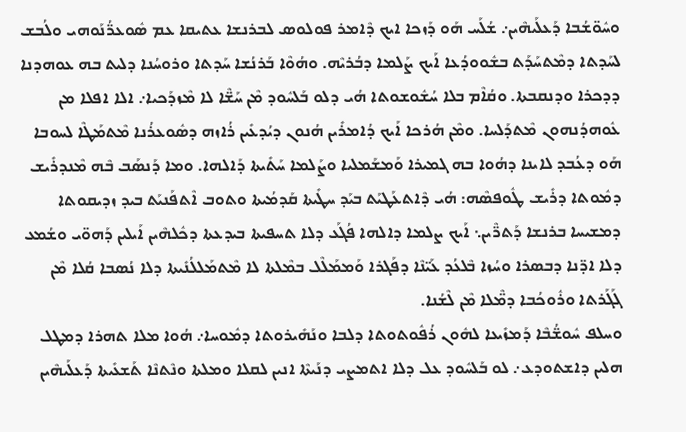ܘܚܽܘ̈ܫܳܒܐ ܕܰܥܠܰܝܗܶܝܢ܇ ܫܳܠܰܚ ܗܰܘ ܕܰܙܟܐ ܐܝܟ ܕܶܐܡܪ ܦܘܠܘܣ ܠܒܪܢܫܐ ܥܬܝܩܐ ܥܡ ܣܽܘܥܖ̈ܳܢܰܘܗܝ ܘܠܳܒܫ ܠܚܰܕܬܐ ܕܡܶܬܚܰܕܰܬ ܒܫܽܘܘܕܳܥܐ ܐܰܝܟ ܨܰܠܡܐ ܕܒܳܪܝܶܗ. ܘܗܳܘܶܐ ܒܰܪܢܳܫܐ ܚܰܕܬܐ ܘܪܘܚܳܢܐ ܕܠܝܬ ܒܗ ܥܘܗܕܢܐ ܕܕܟܪܐ ܘܕܢܩܒܬܐ. ܘܩܳܐܶܡ ܒܠܐ ܚܳܫܽܘܫܘܬܐ ܗܳܝ ܕܠܘ ܒܰܠܚܽܘܕ ܡܶܢ ܚܰܫ̈ܶܐ ܠܐ ܡܶܙܕܰܟܝܐ܇ ܐܠܐ ܐܦܠܐ ܡܢ ܥܽܘܗܕܳܢܗܘܢ ܡܶܬܕܰܠܚܐ. ܘܡܶܢ ܗܳܪܟܐ ܐܰܝܟ ܕܳܐܡܪܺܝܢ ܗܳܢܘܢ ܕܝܳܕܥܺܝܢ ܪܳܐܙܗ ܕܣܽܘܥܪܳܢܐ ܡܶܬܡܰܛܶܐ ܠܚܘܒܐ ܗܰܘ ܕܥܳܒܕ ܠܐܝܢܐ ܕܗܳܘܐ ܒܗ ܓܡܝܪܐ ܘܰܡܫܰܡܠܝܐ ܘܨܰܠܡܐ ܚܰܬܺܝܬܐ ܕܰܐܠܗܐ. ܘܡܐ ܕܰܢܣܰܒ ܒܶܗ ܡܶܢܕܪܺܝܫ ܕܡܽܘܬܐ ܕܪܺܝܫ ܛܽܘܦܣܶܗ: ܗܳܝ ܕܶܐܬܥܰܛܝܰܬ ܒܝܰܕ ܚܛܺܝܬܐ ܩܰܕܡܳܝܬܐ ܘܬܘܒ ܐܶܬܦܰܢܝܰܬ ܒܝܕ ܙܕܝܩܘܬܐ ܕܡܫܝܚܐ ܒܪܢܫܐ ܕܰܬܖ̈ܶܝܢ܆ ܐܰܝܟ ܨܠܡܐ ܕܐܠܗܐ ܦܳܓܰܥ ܕܠܐ ܬܚܦܝܬܐ ܒܝܕܥܬܐ ܕܟܽܠܗܶܝܢ ܐܰܝܠܝܢ ܕܰܗܘ̈ܝ ܘܫܳܡܥ ܕܠܐ ܐܕ̈ܢܐ ܕܒܣܪܐ ܘܚܳܙܐ ܒܶܠܥܳܕ ܥܰܝ̈ܢܶܐ ܕܦܰܓܪܐ ܘܰܡܡܰܠܶܠ ܒܡܶܠܬܐ ܠܐ ܡܶܬܡܰܠܠܳܢܺܝܬܐ ܕܠܐ ܢܳܣܒܐ ܩܳܠܐ ܡܶܢ ܓܰܓܰܪܬܐ ܘܪܽܘܟܳܒܐ ܕܡ̈ܶܠܐ ܡܶܢ ܠܶܫܳܢܐ.
ܘܚܠܦ ܚܽܘܫ̈ܳܒܶܐ ܕܰܡܙܺܝܥܐ ܠܗܽܘܢ ܪܳܦܽܘܬܘܬܐ ܕܠܒܐ ܘܢܰܗܺܝܪܘܬܐ ܕܡܽܘܚܐ܇ ܗܳܘܐ ܡܠܐ ܬܗܪܐ ܕܡܛܠ ܗܠܝܢ ܕܐܫܬܘܕܥ܇ ܠܘ ܒܰܠܚܽܘܕ ܥܠ ܕܠܐ ܐܬܡܨܝ ܕܢܰܝܬܶܐ ܐܢܝܢ ܠܩܠܐ ܘܡܠܬܐ ܘܢܶܬܢܶܐ ܬܰܫܥܺܝܬܐ ܕܰܥܠܰܝܗܶܝܢ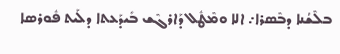ܒܠܶܫܳܢܐ ܕܒܶܣܪܐ܇ ܐܠܐ ܘܡܶܛܽܠ ܕܰܐܪܓܶܫ ܒܺܝܕܰܥܬܐ ܕܠܰܝܬ ܦܽܘܪܣܐ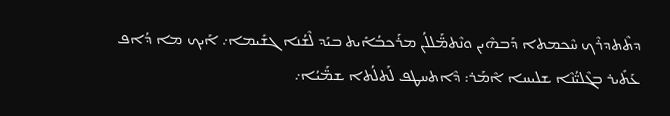ܕܬܶܬܕܪܶܟ ܚܶܟܡܬܐ ܕܰܒܗܶܝܢ ܘܢܶܬܡ̈ܰܠܠܳܢ ܡܪܰܟܒܳܐܺܝܬ ܒܝܰܕ ܠܶܫܳܢܐ ܓܫܺܝܡܐ܇ ܐܰܝܟ ܡܐ ܕܳܐܦ ܥܰܬܺܝܪ ܒܓܶܠܝ̈ܳܢܶܐ ܫܠܝܚܐ ܐܶܡܰܪ: ܕܶܐܬܚܛܦ ܠܰܬܠܳܬܐ ܫܡ̈ܰܝܳܐ܇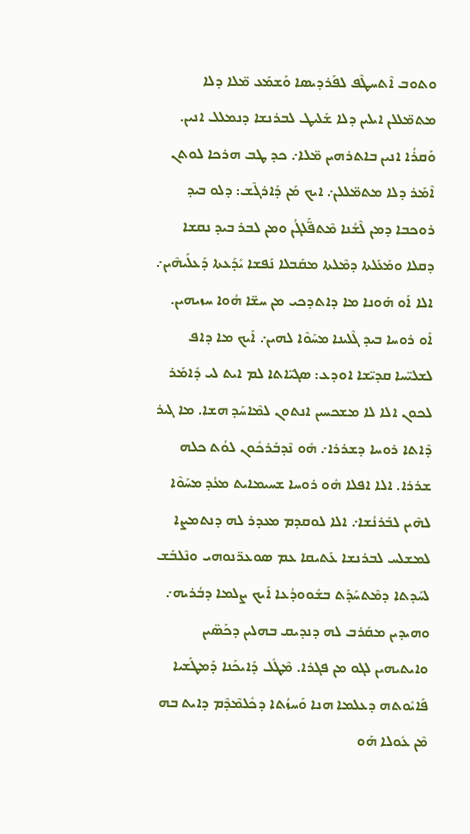ܘܬܘܒ ܐܶܬܚܛܶܦ ܠܦܰܪܕܝܣܐ ܘܰܫܡܰܥ ܡ̈ܠܐ ܕܠܐ ܡܬܡ̈ܠܠܢ ܐܝܠܝܢ ܕܠܐ ܫܰܠܝܛ ܠܒܪܢܫܐ ܕܢܡܠܠ ܐܢܝܢ. ܘܰܩܪܳܐ ܐܢܝܢ ܒܐܬܪܗܝܢ ܡ̈ܠܐ܇ ܟܕ ܛܒ ܗܪܟܐ ܠܘܬܢ ܐܶܡܰܪ ܕܠܐ ܡܬܡ̈ܠܠܢ܇ ܐܝܟ ܡܰܢ ܕܰܐܪܓܶܫ: ܕܠܘ ܒܝܕ ܪܘܟܒܐ ܕܡܢ ܠܶܫܳܢܐ ܡܶܬܦ̈ܰܠܓܳܢ ܘܡܢ ܠܒܪ ܒܝܕ ܢܩܫܐ ܕܩܠܐ ܘܡܰܥܰܠܬܐ ܕܡܶܠܬܐ ܡܩܰܒܠܐ ܢܰܦܫܐ ܝܺܕܰܥܬܐ ܕܰܥܠܰܝܗܶܝܢ܇ ܐܠܐ ܐܰܘ ܗܰܘܢܐ ܡܐ ܕܐܬܕܟܝ ܡܢ ܚܫ̈ܐ ܗܳܘܐ ܚܙܝܗܝܢ. ܐܰܘ ܪܘܚܐ ܒܝܕ ܓܶܠܝܢܐ ܡܚܰܘܶܐ ܠܗܝܢ܇ ܐܰܝܟ ܡܐ ܕܐܦ ܠܫܠܝ̈ܚܐ ܩܕܝ̈ܫܐ ܐܘܕܥ: ܣܓܝ̈ܐܬܐ ܠܡ ܐܝܬ ܠܝ ܕܺܐܡܰܪ ܠܟܘܢ ܐܠܐ ܠܐ ܡܫܟܚܝܢ ܐܢܬܘܢ ܠܡܶܐܚܰܕ ܗܫܐ. ܡܐ ܓܝܪ ܕܶܐܬܐ ܪܘܚܐ ܕܫܪܪܐ܇ ܗܽܘ ܢܶܕܒܰܪܟܽܘܢ ܠܘܳܬ ܟܠܗ ܫܪܪܐ. ܐܠܐ ܐܦܠܐ ܗܽܘ ܪܘܚܐ ܫܚܝܡܐܝܬ ܡܥܳܕ ܡܚܰܘܶܐ ܠܗܶܝܢ ܠܒܰܪܢܳܫܐ܇ ܐܠܐ ܠܘܩܕܡ ܡܥܕܪ ܠܗ ܕܢܬܡܨܐ ܠܡܫܠܚ ܠܒܪܢܫܐ ܥܰܬܝܩܐ ܥܡ ܣܘܥܖ̈ܢܘܗܝ ܘܢܶܠܒܰܫ ܠܚܰܕܬܐ ܕܡܶܬܚܰܕܰܬ ܒܫܽܘܘܕܳܥܐ ܐܰܝܟ ܨܠܡܐ ܕܒܳܪܝܗ܇ ܘܗܝܕܝܢ ܡܩܰܪܒ ܠܗ ܕܢܕܝܩ ܒܗܠܝܢ ܕܟܰܣ̈ܝܢ ܘܐܝܬܝܗܝܢ ܠܓܘ ܡܢ ܦܓܪܐ. ܡܶܛܽܠ ܕܰܐܝܟܰܢܐ ܕܰܡܛܰܫܝܐ ܦܰܐܝܽܘܬܗ ܕܥܠܡܐ ܗܢܐ ܘܰܚܙܳܬܐ ܕܟܽܠܡܶܕܶܡ ܕܐܝܬ ܒܗ ܡܶܢ ܥܽܘܠܐ ܗܰܘ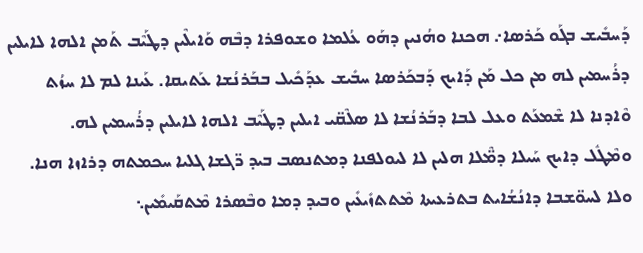ܕܰܚܒܺܝܫ ܒܓܰܘ ܟܰܪܣܐ܇ ܗܟܢܐ ܘܗܳܢܝܢ ܕܗܰܘ ܥܳܠܡܐ ܘܫܘܦܪܐ ܕܒܶܗ ܘܰܐܝܠܶܝܢ ܕܛܰܝܶܒ ܬܰܡܢ ܐܠܗܐ ܠܐܝܠܝܢ ܕܪܳܚܡܝܢ ܠܗ ܡܢ ܟܠ ܡܰܢ ܕܰܐܝܟ ܕܰܒܟܰܪܣܐ ܚܒܺܝܫ ܥܕܰܟܺܝܠ ܒܒܰܪܢܳܫܐ ܥܰܬܝܩܐ. ܥܰܝܢܐ ܠܡ ܠܐ ܚܙܳܬ ܘܶܐܕܢܐ ܠܐ ܫܶܡܥܰܬ ܘܥܠ ܠܒܐ ܕܒܰܪܢܳܫܐ ܠܐ ܣܠܶܩ̈ܝ ܐܝܠܝܢ ܕܛܰܝܶܒ ܐܠܗܐ ܠܐܝܠܝܢ ܕܪܳܚܡܝܢ ܠܗ.
ܘܡܶܛܽܠ ܕܐܝܟ ܚܰܝܠܐ ܕܡ̈ܶܠܐ ܗܠܝܢ ܠܐ ܠܝܘܠܦܢܐ ܕܡܬܢܣܒ ܒܝܕ ܖ̈ܓܫܐ ܓܠܝܐ ܚܟܡܬܗ ܕܪܐܙܐ ܗܢܐ. ܘܠܐ ܠܚܘ̈ܫܒܐ ܕܐܢܳܫܳܐܝܬ ܒܬܪܥܝܬܐ ܡܶܬܬܙܺܝܥܺܝܢ ܘܒܝܕ ܕܡܐ ܘܒܶܣܪܐ ܡܶܬܩܰܝܡܺܝܢ܆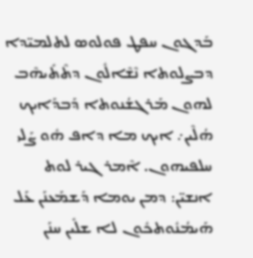ܒܰܕܓܘܢ ܚܦܛ ܦܘܠܘܣ ܠܬܠܡܝ̈ܕܐ ܕܒܨܠܘܬܐ ܢܶܫܶܐܠܽܘܢ ܕܬܶܬܺܝܗܶܒ ܠܗܘܢ ܡܰܪܓܫܳܢܘܬܐ ܕܰܒܕܰܐܝܟ ܗܳܠܶܝܢ܇ ܐܝܟ ܡܐ ܕܐܦ ܗܽܘ ܨܰܠܝ ܚܠܦܝܗܘܢ. ܐܶܡܪ ܓܝܪ ܠܘܬ ܐܢܫܝ̈ܢ: ܕܡܢ ܝܘܡܐ ܕܰܫܡܰܥܢܰܢ ܥܰܠ ܗܰܝܡܳܢܽܘܬܟܽܘܢ ܠܐ ܫܠܺܝܢ ܚܢܰܢ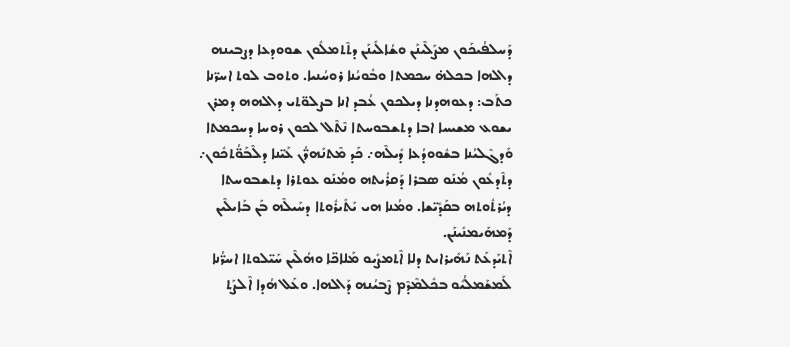ܕܰܚܠܦܳܝܟܰܘܢ ܡܨܰܠܶܝܢܰܢ ܘܫܳܐܠܺܝܢܰܢ ܕܬܶܬܡܠܽܘܢ ܫܘܘܕܥܐ ܕܨܒܝܢܗ ܕܐܠܗܐ ܒܟܠܗ̇ ܚܟܡܬܐ ܘܒܽܘܝܳܢܐ ܪܘܚܳܢܝܐ. ܘܬܘܒ ܠܘܬ ܐܚܖ̈ܢܐ ܟܬܰܒ: ܕܥܘܗܕܢܐ ܕܝܠܟܘܢ ܥܳܒܕ ܐܢܐ ܒܨܠܘ̈ܬܝ ܕܐܠܗܗ ܕܡܪܢ ܝܫܘܥ ܡܫܝܚܐ ܐܒܐ ܕܬܫܒܘܚܬܐ ܢܶܬܶܠ ܠܟܘܢ ܪܘܚܐ ܕܚܟܡܬܐ ܘܰܕܓܶܠܝܳܢܐ ܒܫܽܘܘܕܳܥܐ ܕܺܝܠܶܗ܇ ܟܰܕ ܡܶܬܢܰܗܖ̈ܳܢ ܥܰܝ̈ܢܐ ܕܠܶܒܰܘ̈ܳܬܟܽܘܢ܇ ܕܬܶܕܥܽܘܢ ܡܳܢܰܘ ܣܒܪܐ ܕܰܩܪܳܝܬܗ ܘܡܳܢܰܘ ܥܘܬܪܐ ܕܬܫܒܘܚܬܐ ܕܝܳܪܬܽܘܬܗ ܒܩܰܕܺܝ̈ܫܐ. ܘܡܳܢܐ ܗܝ ܝܰܬܺܝܪܽܘܬܐ ܕܚܰܝܠܶܗ ܒܰܢ ܒܰܐܝܠܶܝܢ ܕܰܡܗܰܝܡܢܺܝܢܰܢ.
ܐܶܬܝܰܕܥܰܬ ܢܰܗܺܝܪܐܝܬ ܕܠܐ ܐܶܬܡܨܺܝܘ ܡܰܠܐܟ̈ܐ ܘܗܳܠܶܝܢ ܚܰܝ̈ܠܘܬܐ ܐܚܖ̈ܳܢܐ ܠܰܡܫܰܡܠܳܝܽܘ ܒܟܽܠܡܶܕܶܡ ܨܶܒܝܳܢܗ ܕܰܐܠܗܐ. ܘܥܰܠ ܗܳܕܐ ܐܶܠܨܰܬ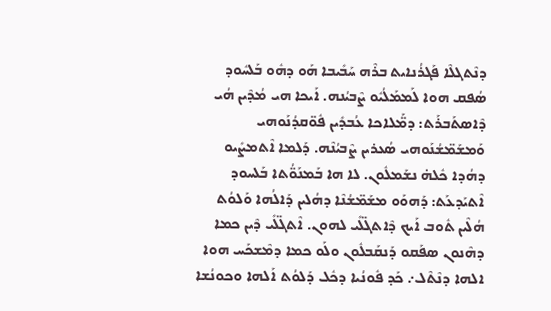ܕܢܶܬܓܠܶܐ ܦܰܓܪܳܢܐܝܬ ܒܪܶܗ ܚܰܒܺܝܒܐ ܗܰܘ ܕܗܽܘ ܒܰܠܚܽܘܕ ܣܳܦܩ ܗܘܐ ܠܰܡܡܰܠܳܝܽܘ ܨܶܒܝܳܢܗ. ܐܰܝܟܐ ܗܝ ܡܳܕܶܝܢ ܗܳܝ ܕܶܐܣܬܰܒܪܰܬ: ܕܡ̈ܰܠܐܟܐ ܥܳܒܕܺܝܢ ܦܽܘ̈ܩܕܳܢܰܘܗܝ ܘܰܡܫܰܡ̈ܫܳܢܰܘܗܝ ܣܳܥܪܝܢ ܨܶܒܝܳܢܶܗ. ܕܰܠܡܐ ܐܶܬܡܨܺܝܘ ܕܗܳܕܐ ܟܽܠܗ̇ ܢܫܰܡܠܽܘܢ. ܠܐ ܗܐ ܒܰܡܢܰܘ̈ܳܬܐ ܒܰܠܚܘܕ ܐܶܬܝܰܕܥܰܬ: ܕܰܗܘܰܘ ܡܫܰܡ̈ܫܳܢܶܐ ܕܗܳܠܝܢ ܕܰܐܠܳܗܐ ܘܰܠܘܳܬ ܗܳܠܶܝܢ ܬܽܘܒ ܐܰܝܟ ܕܶܐܬܓ̈ܠܺܝ ܠܗܘܢ. ܐܶܬܓ̈ܠܺܝ ܕܶܝܢ ܟܡܐ ܕܗܶܢܘܢ ܣܦܰܩܘ ܕܰܢܩܰܒܠܽܘܢ ܘܠܰܘ ܟܡܐ ܕܡܶܫܟܰܚ ܗܘܐ ܐܠܗܐ ܕܢܶܬܶܠ܇ ܟܰܕ ܦܽܘܢܳܝܐ ܕܟܽܠ ܕܰܠܘܳܬ ܐܰܠܗܐ ܘܟܘܢܳܫܐ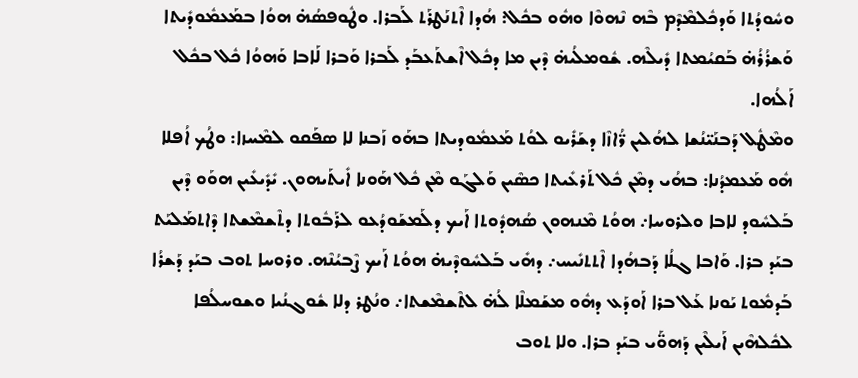ܘܚܽܘܕܳܬܐ ܘܰܕܟܽܠܡܶܕܶܡ ܒܶܗ ܢܶܗܘܶܐ ܘܗܽܘ ܒܟܽܠ: ܗܳܕܐ ܐܶܬܢܰܛܪܰܬ ܠܰܒܪܐ. ܘܛܽܘܦܣܳܗ̇ ܗܘܳܐ ܒܡܰܥܡܽܘܕܺܝܬܐ ܘܰܫܪܳܪܳܗ̇ ܒܰܩܝܳܡܬܐ ܕܺܝܠܶܗ. ܫܽܘܡܠܳܝܗ̇ ܕܶܝܢ ܡܐ ܕܟܽܠ ܐܶܫܬܰܥܒܰܕ ܠܰܒܪܐ ܘܰܒܪܐ ܠܰܐܒܐ ܘܰܗܘܳܐ ܟܽܠ ܒܟܽܠ ܐܰܠܳܗܐ.
ܘܡܶܛܽܠ ܕܰܒܢܰܝ̈ܢܳܫܐ ܠܗܳܠܝܢ ܖ̈ܳܐܙܶܐ ܕܫܰܪܺܝܘ ܠܘܳܬ ܡܰܥܡܽܘܕܝܬܐ ܒܗܰܘ ܙܰܒܢܐ ܠܐ ܣܦܰܩܘ ܠܡܶܚܙܐ: ܘܛܳܟ ܐܳܦܠܐ ܗܽܘ ܡܰܥܡܕܳܢܐ: ܒܗܳܝ ܕܡܶܢ ܟܽܠ ܬܰܪܥܺܝܬܐ ܟܣܶܝܢ ܘܰܠܓܰܘ ܡܶܢ ܟܽܠ ܗܰܘܢܐ ܐܺܝܬܰܝܗܘܢ. ܝܺܕܺܝܥܺܝܢ ܗܘܰܘ ܕܶܝܢ ܒܰܠܚܽܘܕ ܠܐܒܐ ܘܠܪܘܚܐ܇ ܗܘܳܬ ܡܶܢܗܘܢ ܣܳܗܕܽܘܬܐ ܐܰܝܟ ܕܠܰܡܫܰܘܕܳܥܘ ܠܪܰܒܽܘܬܐ ܕܬܶܫܡܶܫܬܐ ܕܶܐܬܡܰܠܝܰܬ ܒܝܰܕ ܒܪܐ. ܘܰܐܒܐ ܓܠܳܐ ܕܰܒܗܳܕܐ ܐܶܬܬܢܺܝܚ܇ ܕܗܺܝ ܒܰܠܚܽܘܕܶܝܗ̇ ܗܘܳܬ ܐܰܝܟ ܨܶܒܝܳܢܶܗ. ܘܪܘܚܐ ܬܘܒ ܒܝܰܕ ܕܰܫܪܳܐ ܒܰܕܡܽܘܬ ܝܰܘܢܐ ܥܰܠ ܒܪܐ ܐܰܘܕܰܥ ܕܗܽܘ ܡܫܰܡܠܶܐ ܠܳܗ̇ ܠܬܶܫܡܶܫܬܐ܇ ܘܢܳܛܪ ܕܠܐ ܫܽܘܓܢܳܝܐ ܘܫܘܚܠܳܦܐ ܠܟܽܠܗܶܝܢ ܐܰܝܠܶܝܢ ܕܰܗܘ̈ܰܝ ܒܝܰܕ ܒܪܐ. ܘܠܐ ܬܘܒ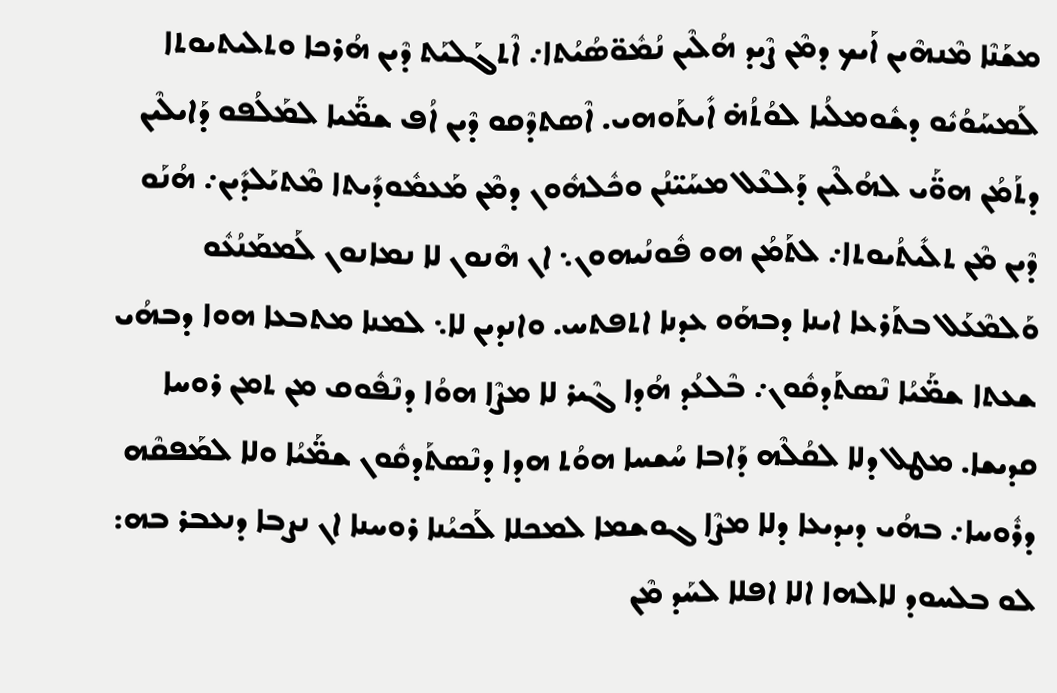ܡܫܰܢܶܐ ܡܶܢܗܶܝܢ ܐܰܝܟ ܕܡܶܢ ܨܶܝܕ ܗܳܠܶܝܢ ܢܳܡܽܘ̈ܣܳܝܳܬܐ܇ ܐܶܬܓܰܠܝܰܬ ܕܶܝܢ ܗܳܪܟܐ ܘܬܠܝܬܝܘܬܐ ܠܰܡܚܰܘܳܝܽܘ ܕܫܽܘܡܠܳܝܐ ܠܘܳܬܳܗ̇ ܐܺܝܬܰܘܗܝ. ܐܶܣܬܕܶܩܘ ܕܶܝܢ ܐܳܦ ܫܡ̈ܰܝܐ ܠܡܰܠܳܦܘ ܕܰܐܝܠܶܝܢ ܕܬܰܡܳܢ ܗܘ̈ܰܝ ܠܗܳܠܶܝܢ ܕܰܠܥܶܠ ܡܚܰܝ̈ܢܳܢ ܘܟܽܠܗܽܘܢ ܕܡܶܢ ܡܰܥܡܽܘܕܺܝܬܐ ܡܶܬܝܰܠܕܺܝܢ܇ ܗܳܢܰܘ ܕܶܝܢ ܡܶܢ ܬܠܺܝܬܳܝܘܬܐ܇ ܠܬܰܡܳܢ ܗܘ ܦܽܘܢܳܝܗܘܢ܆ ܐܢ ܗܶܢܘܢ ܠܐ ܢܡܐܢܘܢ ܠܰܡܡܰܢܳܥܽܘ ܘܰܠܡܶܥܰܠ ܒܬܰܪܥܐ ܐܝܢܐ ܕܒܗܰܘ ܥܕܢܐ ܐܬܦܬܚ. ܘܐܢܕܝܢ ܠܐ܆ ܠܡܢܐ ܡܬܒܥܐ ܗܘܐ ܕܒܗܳܝ ܫܥܬܐ ܫܡ̈ܰܝܳܐ ܢܶܣܬܰܕܩܽܘܢ܇ ܒܶܠܥܳܕ ܗܳܕܐ ܓܶܝܪ ܠܐ ܡܨܶܐ ܗܘܳܐ ܕܢܶܦܽܘܩ ܡܢ ܬܡܢ ܪܘܚܐ ܩܕܝܫܐ. ܡܛܠ ܕܠܐ ܠܩܳܠܶܗ ܕܰܐܒܐ ܚܳܫܚܐ ܗܘܳܬ ܗܕܐ ܕܢܶܣܬܰܕܩܽܘܢ ܫܡ̈ܰܝܳܐ ܘܠܐ ܠܡܰܦܩܶܗ ܕܪܽܘܚܐ܇ ܒܗܳܝ ܕܝܕܝܥܐ ܕܠܐ ܡܨܶܐ ܓܘܫܡܐ ܠܡܟܠܐ ܠܰܟܝܳܢܐ ܪܘܚܢܐ ܐܢ ܢܨܒܐ ܕܢܥܒܪ ܒܗ: ܠܘ ܒܠܚܘܕ ܠܐܠܗܐ ܐܠܐ ܐܦܠܐ ܠܚܰܕ ܡܶܢ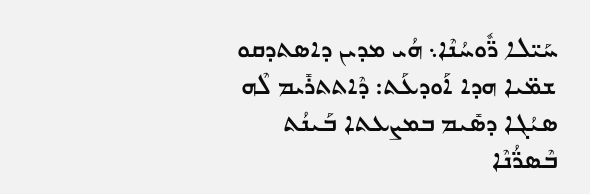ܚܰܝ̈ܠܐ ܖ̈ܽܘܚܳܢܶܐ܆ ܗܳܝ ܡܕܝܢ ܕܐܣܬܕܩܘ ܫܡ̈ܝܐ ܗܕܐ ܐܰܘܕܥܰܬ: ܕܶܐܬܬܪܺܝܡ ܠܶܗ ܣܝܳܓܐ ܕܣܺܝܡ ܒܡܨܥܬܐ ܒܰܝܢܳܬ ܒܶܣܖ̈ܳܢܶܐ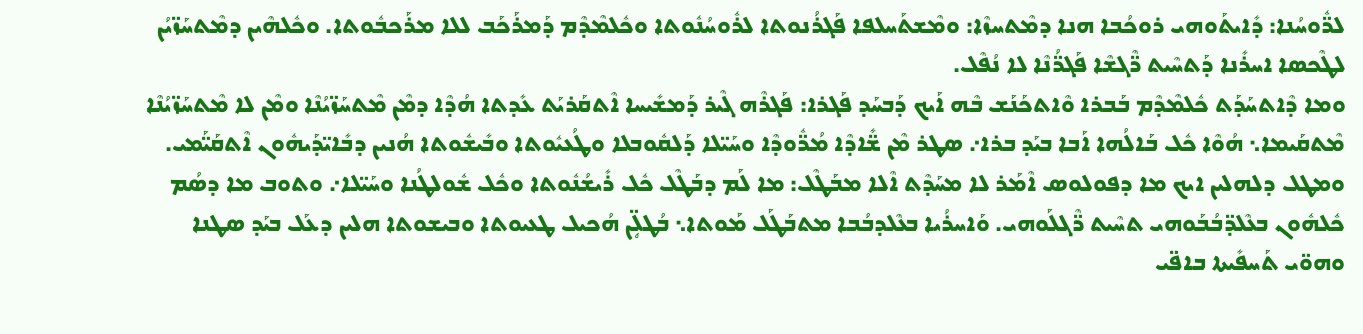ܠܖ̈ܽܘܚܳܢܐ: ܕܺܐܝܬܰܘܗܝ ܪܘܟܳܒܐ ܗܢܐ ܕܡܶܬܚܙܶܐ: ܘܡܶܫܬܰܚܠܦܐ ܦܰܓܪܳܢܘܬܐ ܠܪܽܘܚܳܢܽܘܬܐ ܘܟܽܠܡܶܕܶܡ ܕܰܡܪܰܟܰܒ ܠܠܐ ܡܪܰܟܒܽܘܬܐ. ܘܟܽܠܗܶܝܢ ܕܡܶܬܚܰܙ̈ܝܳܢ ܠܛܶܟܣܐ ܐܚܪܺܢܐ ܕܰܬܚܶܝܬ ܖ̈ܶܓܫܶܐ ܦܰܓܖ̈ܳܢܶܐ ܠܐ ܢܳܦܶܠ.
ܘܡܐ ܕܶܐܬܚܰܕܰܬ ܟܽܠܡܶܕܶܡ ܒܰܒܪܐ ܘܶܐܬܟܰܢܰܫ ܒܶܗ ܐܰܝܟ ܕܰܒܚܰܕ ܦܰܓܪܐ: ܦܰܓܪܶܗ ܓܶܝܪ ܕܰܡܫܺܝܚܐ ܐܶܬܩܰܪܝܰܬ ܥܺܕܬܐ ܗܳܕܶܐ ܕܡܶܢ ܡܶܬܚܰܙ̈ܝܳܢܶܐ ܘܡܶܢ ܠܐ ܡܶܬܚܰܙ̈ܝܳܢܶܐ ܡܶܬܩܰܝܡܐ܆ ܗܳܘܶܐ ܟܽܠ ܒܰܐܠܳܗܐ ܐܰܒܐ ܒܝܰܕ ܒܪܐ܇ ܣܛܪ ܡܶܢ ܫ̈ܺܐܕܶܐ ܡܳܖ̈ܽܘܕܶܐ ܘܚܰܝ̈ܠܐ ܕܰܠܩܽܘܒܠܐ ܘܛܳܥܝܽܘܬܐ ܘܒܺܝܫܽܘܬܐ ܗܳܢܝܢ ܕܒܺܐܝ̈ܕܰܝܗܽܘܢ ܐܶܬܩܰܝ̈ܰܡܝ. ܘܡܛܠ ܕܠܗܠܝܢ ܐܝܟ ܡܐ ܕܦܘܠܘܣ ܐܶܡܰܪ ܠܐ ܡܚܰܕܶܬ ܐܶܠܐ ܡܒܰܛܶܠ: ܡܐ ܠܰܡ ܕܒܰܛܶܠ ܟܽܠ ܪܺܝܫܳܢܽܘܬܐ ܘܟܽܠ ܫܽܘܠܛܳܢܐ ܘܚܰܝ̈ܠܐ܇ ܘܬܘܒ ܡܐ ܕܣܳܡ ܟܽܠܗܽܘܢ ܒܥܶܠܕ̈ܒܳܒܰܘܗܝ ܬܚܶܝܬ ܖ̈ܶܓܠܰܘܗܝ. ܘܰܐܚܪܳܝܐ ܒܥܶܠܕܒܳܒܐ ܡܬܒܰܛܰܠ ܡܰܘܬܐ܆ ܒܳܛܠܴ̈ܢ ܗܳܟܝܠ ܛܥܝܘܬܐ ܘܒܝܫܘܬܐ ܗܠܝܢ ܕܥܰܠ ܒܝܰܕ ܣܛܢܐ ܘܗܘ̈ܝ ܬܰܚܦܺܝܬܐ ܒܐܦ̈ܝ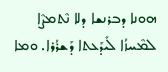ܗܘܢܐ ܕܒܪܢܫܐ ܕܠܐ ܢܶܬܡܨܶܐ ܠܡܶܚܙܳܐ ܠܺܝܕܰܥܬܐ ܕܰܫܪܳܪܐ. ܘܡܐ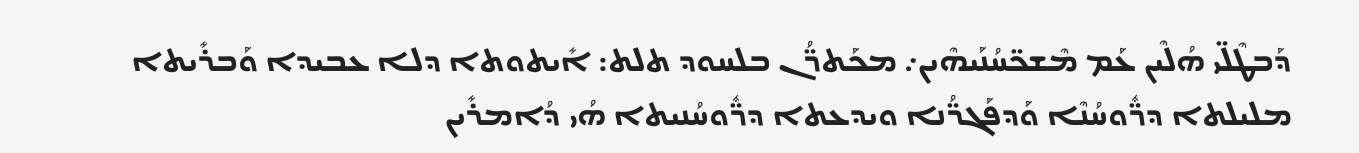ܕܰܒܛܶܠ̈ܝ ܗܳܠܶܝܢ ܥܰܡ ܡܶܫܟ̈ܚܳܢܰܝܗܶܝܢ܇ ܡܟܰܬܖ̈ܳܢ ܒܠܚܘܕ ܬܠܬ: ܐܺܝܬܘܬܐ ܕܠܐ ܥܒܝܕܐ ܘܰܒܪܺܝܬܐ ܡܠܝܠܬܐ ܕܖ̈ܽܘܚܳܢܶܐ ܘܰܕܦܰܓܖ̈ܳܢܐ ܘܝܕܥܬܐ ܕܖ̈ܽܘܚܳܢܝܬܐ ܗܳܝ ܕܳܐܡܪܺܝܢ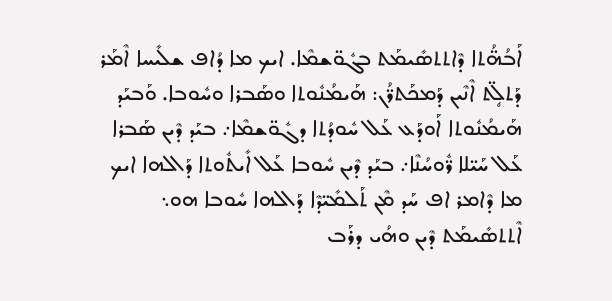ܐܰܒܳܗ̈ܳܬܐ ܕܶܐܬܬܣܺܝܡܰܬ ܒܓܽܘ̈ܫܡܶܐ. ܐܝܟ ܡܐ ܕܳܐܦ ܫܠܺܝܚܐ ܐܶܡܰܪ ܕܰܬܠܴ̈ܬ ܐܶܢܶܝܢ ܕܰܡܟܰܬܖ̈ܳܢ: ܗܰܝܡܳܢܽܘܬܐ ܘܣܰܒܪܐ ܘܚܽܘܒܐ. ܘܰܒܝܰܕ ܗܰܝܡܳܢܽܘܬܐ ܐܰܘܕܰܥ ܥܰܠ ܚܽܘܕܳܬܐ ܕܓܽܘ̈ܫܡܶܐ܇ ܒܝܰܕ ܕܶܝܢ ܣܰܒܪܐ ܥܰܠ ܚܰܝ̈ܠܐ ܖ̈ܽܘܚܳܢܶܐ܇ ܒܝܰܕ ܕܶܝܢ ܚܽܘܒܐ ܥܰܠ ܐܺܝܬܽܘܬܐ ܕܰܐܠܗܐ ܐܝܟ ܡܐ ܕܶܐܡܪ ܐܦ ܚܰܕ ܡܶܢ ܬܰܠܡܺܝ̈ܕܶܐ ܕܰܐܠܗܐ ܚܽܘܒܐ ܗܘ܆ ܐܶܬܬܣܺܝܡܰܬ ܕܶܝܢ ܘܗܳܝ ܕܪܰܒ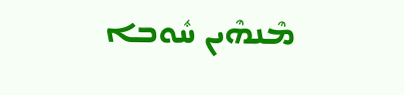ܡܶܢܗܶܝܢ ܚܽܘܒܐ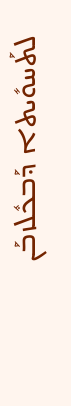ܠܬܰܚܘܺܝܬܐ ܕܰܒܟܽܠܙܒܰܢ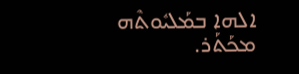ܐܠܗܐ ܒܡܰܠܝܽܘܬܶܗ ܡܟܰܬܰܪ.